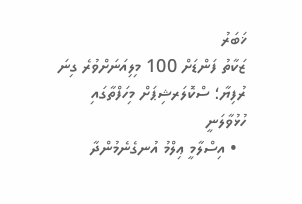ޚަބަރު
ޒަކާތު ފަންޑަށް 100 މިލިއަނަށްވުރެ ގިނަ ރުފިޔާ؛ ސްކޮލަރޝިޕަށް މިހަފްތާގައި ހުޅުވާލަނީ
  • އިސްލާމީ ޢިލްމު އުނގެނެމުންދާ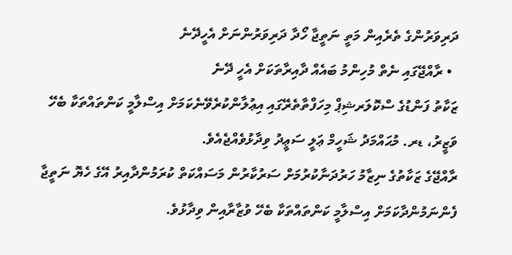ދަރިވަރުންގެ ތެރެއިން މަތީ ނަތީޖާ ހޯދާ ދަރިވަރުންނަށް އެހީދޭނެ
  • ރާއްޖޭގައި ނެތް މުހިންމު ބައެއް ދާއިރާތަކަށް އެހީ ދޭނެ
ޒަކާތު ފަންޑުގެ ސްކޮލަރޝިޕް މިހަފްތާތެރޭގައި އިޢުލާންކުރެވޭނެކަމަށް އިސްލާމީ ކަންތައްތަކާ ބެހޭ ވަޒީރު، ޑރ. މުޙައްމަދު ޝަހީމް ޢަލީ ސަޢީދު ވިދާޅުވެއްޖެއެވެ.
ރާއްޖޭގެ ޒަކާތުގެ ނިޒާމު ހަރުދަނާކުރުމަށް ސަރުކާރުން މަސައްކަތް ކުރަމުންދާއިރު އޭގެ ހެޔޮ ނަތީޖާ ފެންނަމުންދާކަމަށް އިސްލާމީ ކަންތައްތަކާ ބެހޭ ވުޒާރާއިން ވިދާޅުވެ.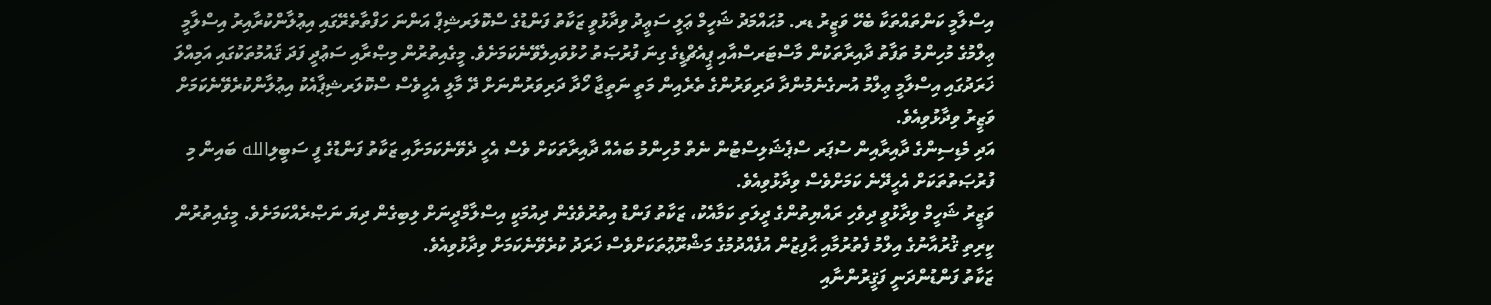އިސްލާމީ ކަންތައްތަކާ ބެހޭ ވަޒީރު ޑރ. މުޙައްމަދު ޝަހީމް ޢަލީ ސަޢީދު ވިދާޅުވީ ޒަކާތު ފަންޑުގެ ސްކޮލަރޝިޕް އަންނަ ހަފްތާތެރޭގައި އިޢުލާންކުރާއިރު އިސްލާމީ ޢިލްމުގެ މުހިންމު ތަފާތު ދާއިރާތަކުން މާސްޓަރސްއާއި ޕީއެޗްޑީގެ ގިނަ ފުރުޞަތު ހުޅުވައިލެވޭނެކަމަށެވެ. މީގެއިތުރުން މިޞްރާއި ސަޢުދީ ފަދަ ޤައުމުތަކުގައި އަމިއްލަ ޚަރަދުގައި އިސްލާމީ ޢިލްމު އުނގެނެމުންދާ ދަރިވަރުންގެ ތެރެއިން މަތީ ނަތީޖާ ހޯދާ ދަރިވަރުންނަށް ދޭ މާލީ އެހީވެސް ސްކޮލަރޝިޕާއެކު އިޢުލާންކުރެވޭނެކަމަށް ވަޒީރު ވިދާޅުވިއެވެ.
އަދި މެޑިސިންގެ ދާއިރާއިން ސުޕަރ ސްޕެޝަލިސްޓުން ނެތް މުހިންމު ބައެއް ދާއިރާތަކަށް ވެސް އެހީ ދެވޭނެކަމަށާއި ޒަކާތު ފަންޑުގެ ފީ ސަބީލިالله ބައިން މި ފުރުޞަތުތަކަށް އެހީދޭނެ ކަމަށްވެސް ވިދާޅުވިއެވެ.
ވަޒީރު ޝަހީމް ވިދާޅުވީ ދިވެހި ރައްޔިތުންގެ ދީލަތި ކަމާއެކު، ޒަކާތު ފަންޑު އިތުރުވެގެން ދިއުމަކީ އިސްލާމްދީނަށް ލިބިގެން ދިޔަ ނަޞްރެއްކަމަށެވެ. މީގެއިތުރުން ކީރިތި ޤުރުއާނުގެ އިލްމު ފެތުރުމާއި ޙާފިޒުން އުފެއްދުމުގެ މަޝްރޫޢުތަކަށްވެސް ޚަރަދު ކުރެވޭނެކަމަށް ވިދާޅުވިއެވެ.
ޒަކާތު ފަންޑުންދަނީ ފަޤީރުންނާއި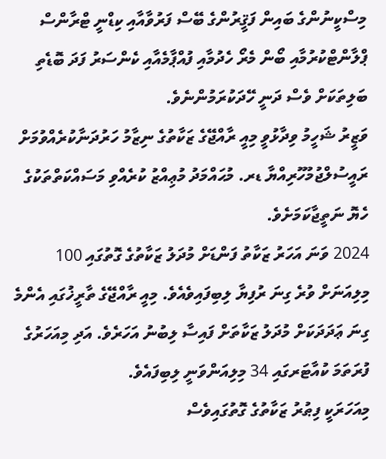މިސްކީނުންގެ ބައިން ފަޤީރުންގެ ބޭސް ފަރުވާއާއި ކިޑްނީ ޓްރާންސް ޕްލާންޓްކުރުމާއި ބޯން މެރޯ ހެދުމާއި ފުއްޕާމެއާއި ކެންސަރު ފަދަ ބޮޑެތި ބަލިތަކަށް ވެސް ދަނީ ހޭދަކުރަމުންނެވެ.
ވަޒީރު ޝަހީމު ވިދާޅުވީ މިއީ ރާއްޖޭގެ ޒަކާތުގެ ނިޒާމު ހަރުދަނާކުރެއްވުމަށް ރައީސުލްޖުމުހޫރިއްޔާ ޑރ. މުޙައްމަދު މުޢިއްޒު ކުރެއްވި މަސައްކަތްތަކުގެ ހެޔޮ ނަތީޖާކަމަށެވެ.
2024 ވަނަ އަހަރު ޒަކާތު ފަންޑަށް މުދަލު ޒަކާތުގެ ގޮތުގައި 100 މިލިއަނަށް ވުރެ ގިނަ ރުފިޔާ ލިބިފައިވެއެވެ. މިއީ ރާއްޖޭގެ ތާރީޚުގައި އެންމެ ގިނަ ޢަދަދަކަށް މުދަލު ޒަކާތަށް ފައިސާ ލިބުނު އަހަރެވެ. އަދި މިއަހަރުގެ ފުރަތަމަ ކުއާޓަރގައި 34 މިލިއަންވަނީ ލިބިފައެވެ.
މިއަހަރަކީ ފިޠުރު ޒަކާތުގެ ގޮތުގައިވެސް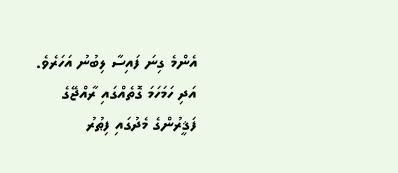އެންމެ ގިނަ ފައިސާ ލިބުނު އަހަރެވެ. އަދި ހަމަހަމަ ގޮތެއްގައި ރާއްޖޭގެ ފަޤީރުންގެ މެދުގައި ފިޠުރު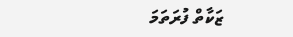ޒަކާތް ފުރަތަމަ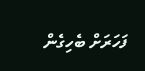ފަހަރަށް ބެހިގެން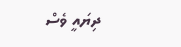ދިޔައީ ވެސް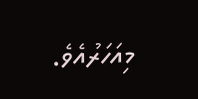މިއަހަރުއެވެ.